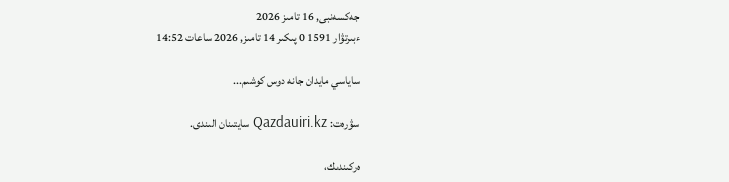جەكسەنبى, 16 تامىز 2026
ءبىرتۋار 1591 0 پىكىر 14 تامىز, 2026 ساعات 14:52

ساياسي مايدان جانە دوس كوشىم...

سۋرەت: Qazdauiri.kz سايتىنان الىندى.

ەركىندىك،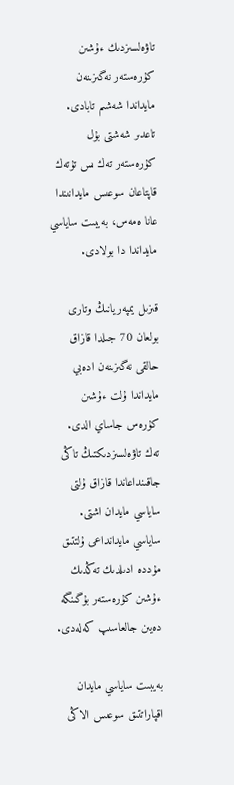تاۋەلسىزدىك ءۇشىن كۇرەستەر نەگىزىنەن مايداندا شەشىم تابادى. تاعدىر شەشتى بۇل كۇرەستەر تەك ىس تۇتەك قاپتاعان سوعىس مايدانىندا عانا ەمەس، بەيبىت ساياسي مايداندا دا بولادى.

قىزىل يمپەريانىڭ وتارى بولعان 70 جىلدا قازاق حالقى نەگىزىنەن ادەبي مايداندا ۇلت ءۇشىن كۇرەس جاساي الدى. تەك تاۋەلسىزدىكتىڭ تاڭى جاقىنداعاندا قازاق ۇلتى ساياسي مايدان اشتى. ساياسي مايدانداعى ۇلتتىق مۇددە ادىلدىك تەڭدىك ءۇشىن كۇرەستەر بۇگىنگە دەيىن جالعاسىپ كەلەدى.

بەيبىت ساياسي مايدان اقپاراتتىق سوعىس الاڭى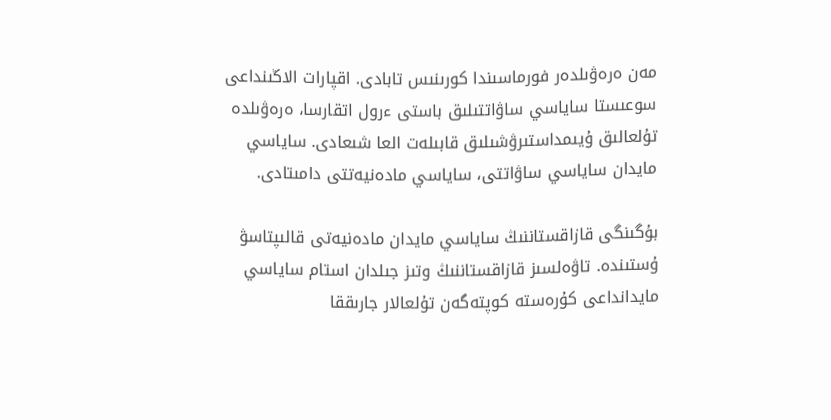مەن ەرەۋىلدەر فورماسىندا كورىنىس تابادى. اقپارات الاڭىنداعى سوعىستا ساياسي ساۋاتتىلىق باستى ءرول اتقارسا، ەرەۋىلدە تۇلعالىق ۇيىمداستىرۋشىلىق قابىلەت العا شىعادى. ساياسي مايدان ساياسي ساۋاتتى، ساياسي مادەنيەتتى دامىتادى.

بۇگىنگى قازاقستاننىڭ ساياسي مايدان مادەنيەتى قالىپتاسۋ ۇستىندە. تاۋەلسىز قازاقستاننىڭ وتىز جىلدان استام ساياسي مايدانداعى كۇرەستە كوپتەگەن تۇلعالار جارىققا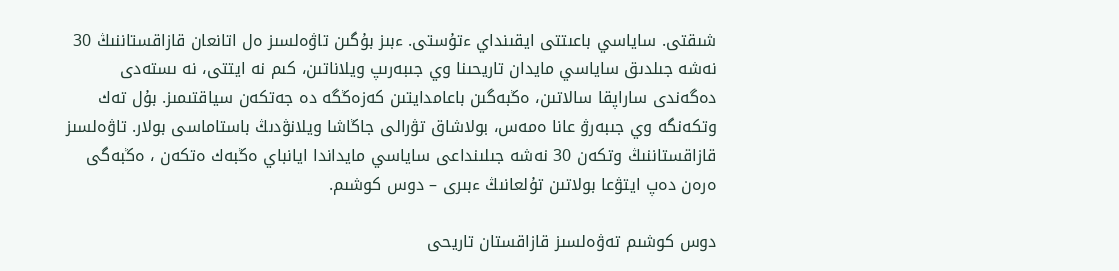شىقتى. ساياسي باعىتتى ايقىنداي ءتۇستى. ءبىز بۇگىن تاۋەلسىز ەل اتانعان قازاقستاننىڭ 30 نەشە جىلدىق ساياسي مايدان تاريحىنا وي جىبەرىپ ويلاناتىن، كىم نە ايتتى، نە ىستەدى دەگەندى ساراپقا سالاتىن، ەڭبەگىن باعامدايتىن كەزەڭگە دە جەتكەن سياقتىمىز. بۇل تەك وتكەنگە وي جىبەرۋ عانا ەمەس، بولاشاق تۋرالى جاڭاشا ويلانۋدىڭ باستاماسى بولار. تاۋەلسىز قازاقستاننىڭ وتكەن 30 نەشە جىلىنداعى ساياسي مايداندا ايانباي ەڭبەك ەتكەن ، ەڭبەگى ەرەن دەپ ايتۋعا بولاتىن تۇلعانىڭ ءبىرى – دوس كوشىم.

دوس كوشىم تەۋەلسىز قازاقستان تاريحى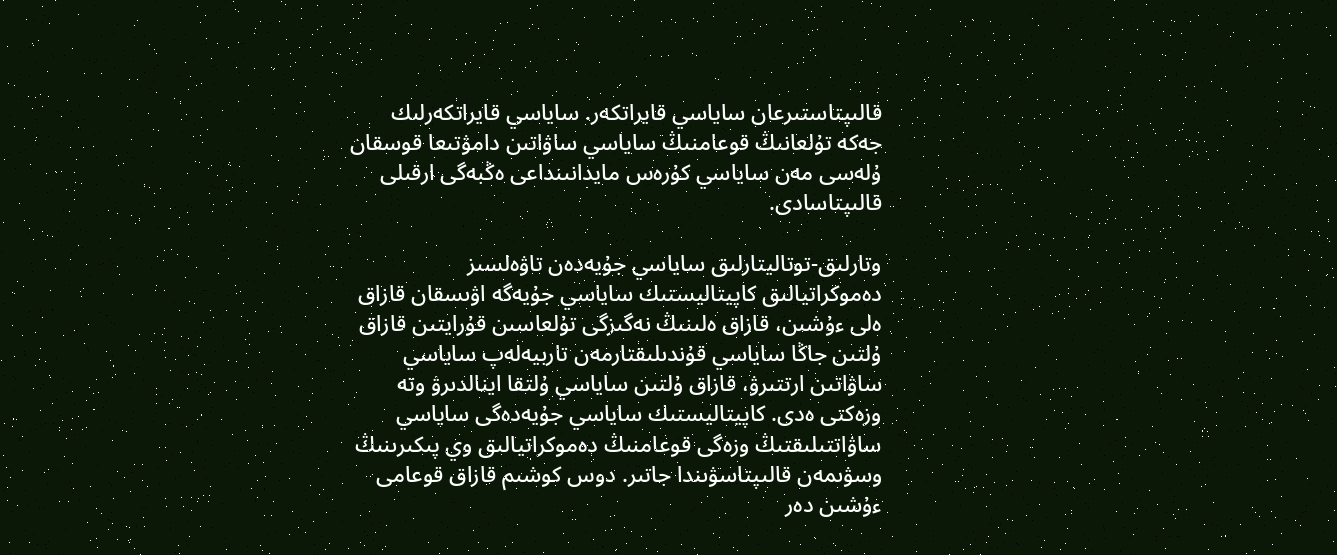قالىپتاستىرعان ساياسي قايراتكەر. ساياسي قايراتكەرلىك جەكە تۇلعانىڭ قوعامنىڭ ساياسي ساۋاتىن دامۋتىعا قوسقان ۇلەسى مەن ساياسي كۇرەس مايدانىنداعى ەڭبەگى ارقىلى قالىپتاسادى.

وتارلىق-توتاليتارلىق ساياسي جۇيەدەن تاۋەلسىز دەموكراتيالىق كاپيتاليستىك ساياسي جۇيەگە اۋىسقان قازاق ەلى ءۇشىن، قازاق ەلىنىڭ نەگىزگى تۇلعاسىن قۇرايتىن قازاق ۇلتىن جاڭا ساياسي قۇندىلىقتارمەن تاربيەلەپ ساياسي ساۋاتىن ارتتىرۋ، قازاق ۇلتىن ساياسي ۇلتقا اينالدىرۋ وتە وزەكتى ەدى. كاپيتاليستىك ساياسي جۇيەدەگى ساياسي ساۋاتتىلىقتىڭ وزەگى قوعامنىڭ دەموكراتيالىق وي پىكىرىنىڭ وسۋىمەن قالىپتاسۋىندا جاتىر. دوس كوشىم قازاق قوعامى ءۇشىن دەر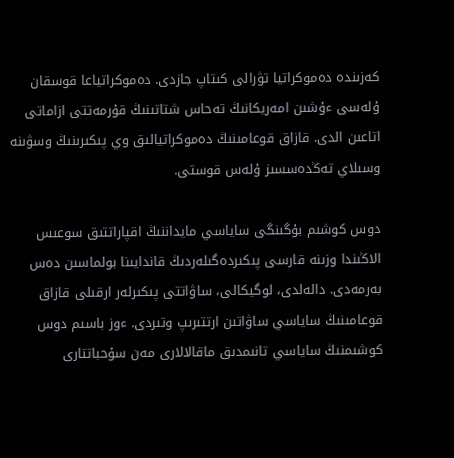كەزىندە دەموكراتيا تۋرالى كىتاپ جازدى. دەموكراتياعا قوسقان ۇلەسى ءۇشىن امەريكانىڭ تەحاس شتاتىنىڭ قۇرمەتتى ازاماتى اتاعىن الدى. قازاق قوعامىنىڭ دەموكراتيالىق وي پىكىرىنىڭ وسۋىنە وسىلاي تەڭدەسسىز ۇلەس قوستى.

دوس كوشىم بۇگىنگى ساياسي مايداننىڭ اقپاراتتىق سوعىس الاڭىندا وزىنە قارسى پىكىردەگىلەردىڭ قاندايىنا بولماسىن دەس بەرمەدى. دالەلدى، لوگيكالى، ساۋاتتى پىكىرلەر ارقىلى قازاق قوعامىنىڭ ساياسي ساۋاتىن ارتتىرىپ وتىردى. ءوز باسىم دوس كوشىمنىڭ ساياسي تانىمدىق ماقالالارى مەن سۇحباتتارى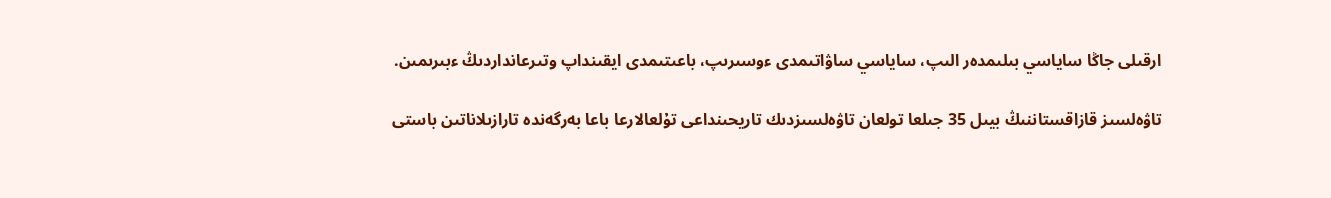ارقىلى جاڭا ساياسي بىلىمدەر الىپ، ساياسي ساۋاتىمدى ءوسىرىپ، باعىتىمدى ايقىنداپ وتىرعانداردىڭ ءبىرىمىن.

تاۋەلسىز قازاقستاننىڭ بيىل 35 جىلعا تولعان تاۋەلسىزدىك تاريحىنداعى تۇلعالارعا باعا بەرگەندە تارازىلاناتىن باستى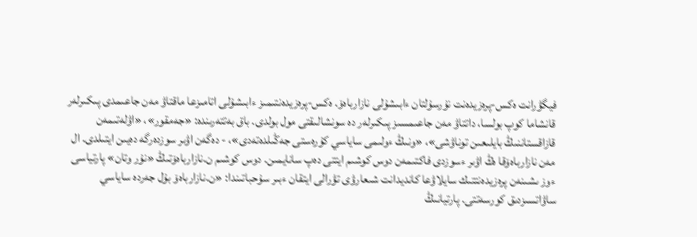فيگۋرانت ەكس-پرەزيدەنت نۇرسۇلتان ءابىشۇلى نازارباەۆ. ەكس-پرەزيدەنتىمىز ءابىشۇلى اتامىزعا ماقتاۋ مەن جاعىمدى پىكىرلەر قانشاما كوپ بولسا، داتتاۋ مەن جاعىمسىز پىكىرلەر دە سونشالىقتى مول بولدى. باق بەتتەرىندە: «جەمقور»، «اۋلەتىمەن قازاقستاننىڭ بايلىعىن توناۋشى»، «ونىڭ ءولىمى ساياسي كۇرەستى جەڭىلدەتەدى»، - دەگەن اۋىر سوزدەرگە دەيىن ايتىلدى. ال مەن نازارباەۆقا ەڭ اۋىر ءسوزدى فاكتىمەن دوس كوشىم ايتتى دەپ سانايمىن. دوس كوشىم ن.نازارباەۆتىڭ «نۇر وتان» پارتياسى ءوز ىشىنەن پرەزيدەنتتىك سايلاۋعا كانديدانت شىعارۋى تۋرالى ايتقان ءبىر سۇحباتىندا: «ن.نازارباەۆ بۇل جەردە ساياسي ساۋاتسىزدىق كورسەتتى. پارتيانىڭ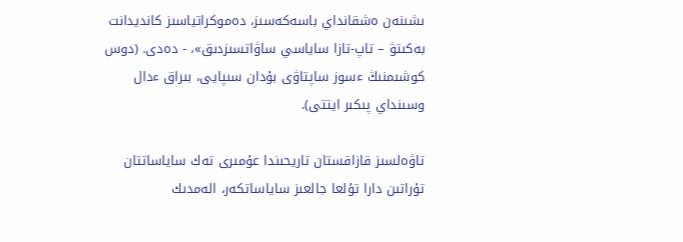ىشىنەن ەشقانداي باسەكەسىز، دەموكراتياسىز كانديدانت بەكىتۋ – تاپ-تازا ساياسي ساۋاتسىزدىق»، - دەدى. (دوس كوشىمنىڭ ءسوز ساپتاۋى بۇدان سىپايى، بىراق ءدال وسىنداي پىكىر ايتتى).

تاۋەلسىز قازاقستان تاريحىندا عۇمىرى تەك ساياساتتان تۇراتىن دارا تۇلعا جالعىز ساياساتكەر، الەمدىك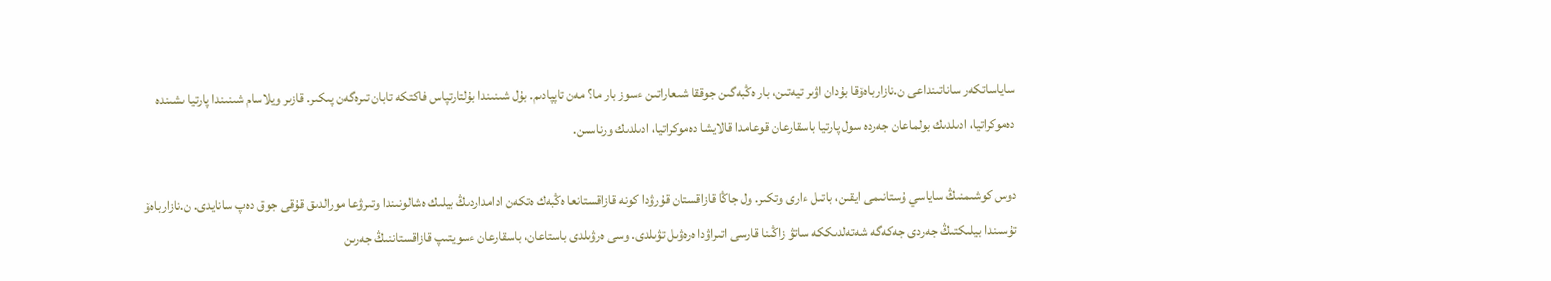ساياساتكەر ساناتىنداعى ن.نازارباەۆقا بۇدان اۋىر تيەتىن، بار ەڭبەگىن جوققا شىعاراتىن ءسوز بار ما؟ مەن تاپپادىم. بۇل شىنىندا بۇلتارتپاس فاكتكە تابان تىرەگەن پىكىر. قازىر ويلاسام شىنىندا پارتيا ىشىندە دەموكراتيا، ادىلدىك بولماعان جەردە سول پارتيا باسقارعان قوعامدا قالايشا دەموكراتيا، ادىلدىك ورناسىن.

دوس كوشىمنىڭ ساياسي ۇستانىمى ايقىن، باتىل ءارى وتكىر. ول جاڭا قازاقستان قۇرۋدا كونە قازاقستانعا ەڭبەك ەتكەن ادامداردىڭ بيلىك ەشالونىندا وتىرۋعا مورالدىق قۇقى جوق دەپ سانايدى. ن.نازارباەۆ تۇسىندا بيلىكتىڭ جەردى جەكەگە شەتەلدىككە ساتۋ زاڭىنا قارسى اتىراۋدا ەرەۋىل تۋىلدى. وسى ەرۋىلدى باستاعان، باسقارعان ءسويتىپ قازاقستاننىڭ جەرىن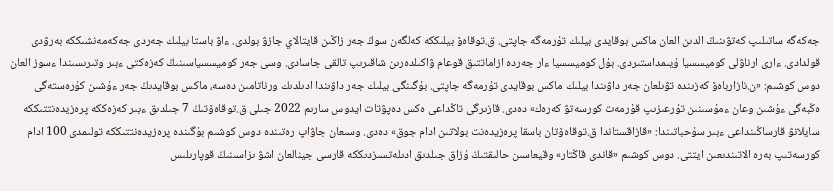جەكەگە ساتىلىپ كەتۋىنىڭ الدىن العان ماكس بوقايدى بيلىك تۇرمەگە جاپتى. ق.توقاەۆ بيلىككە كەلگەن سوڭ جەر زاڭىن قايتالاي جازۋ بولدى. ءاۋ باستا بيلىك جەردى جەكەمەنشىككە بەرۋدى قولدادى. ءارى ارناۋلى كوميسسيا ۇيىمداستىردى. بۇل كوميسسيا ءار جەردە ازاماتتىق قوعام ۋاكىلدەرىن شاقىرىپ تالقى جاسادى. وسى جەر كوميسسياسىنىڭ كەزەكتى ءبىر وتىرىسىندا ءسوز العان دوس كوشىم: «ن.نازارباەۆ كەزىندە تۋىلعان جەر داۋىندا بيلىك ماكس بوقايدى تۇرمەگە جاپتى. بۇگىنگى بيلىك جەر داۋىندا ادىلدىك ورناتامىن دەسە، ماكس بوقايدىڭ جەر ءۇشىن كۇرەستەگى ەڭبەگى ءۇشىن وعان ءمۇسىنىن تۇرعىزىپ قۇرمەت كورسەتۋ كەرەك» دەدى. قازىرگى تاڭداعى ەكس دەپۋتات ايدوس سارىم 2022 جىلى ق.توقاەۆتىڭ 7 جىلدىق ءبىر كەزەككە پرەزيدەنتتىككە سايلانۋ قارساڭىنداعى ءبىر سۇحباتىندا: «قازاقستاندا ق.توقاەۆتان باسقا پرەزيدەنت بولاتىن ادام جوق» دەدى. وسىعان جاۋاپ رەتىندە دوس كوشىم بۇگىندە پرەزيدەنتتىككە تولىمدى 100 ادام كورسەتىپ بەرە الاتىندىعىن ايتتى. دوس كوشىم «قاندى قاڭتار» وقيعاسىن حالىقتىڭ ۇزاق جىلدىق ادىلەتسىزدىككە قارسى جينالعان اشۋ ىزاسىنىڭ قوپارىلىس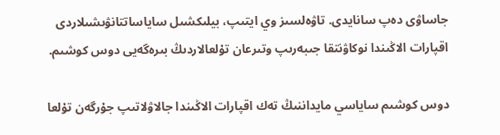جاساۋى دەپ سانايدى. تاۋەلسىز وي ايتىپ، بيلىكشىل ساياساتتانۋىشىلاردى اقپارات الاڭىندا نوكاۋنتقا جىبەرىپ وتىرعان تۇلعالاردىڭ بىرەگەيى دوس كوشىم.

دوس كوشىم ساياسي مايداننىڭ تەك اقپارات الاڭىندا جالاۋلاتىپ جۇرگەن تۇلعا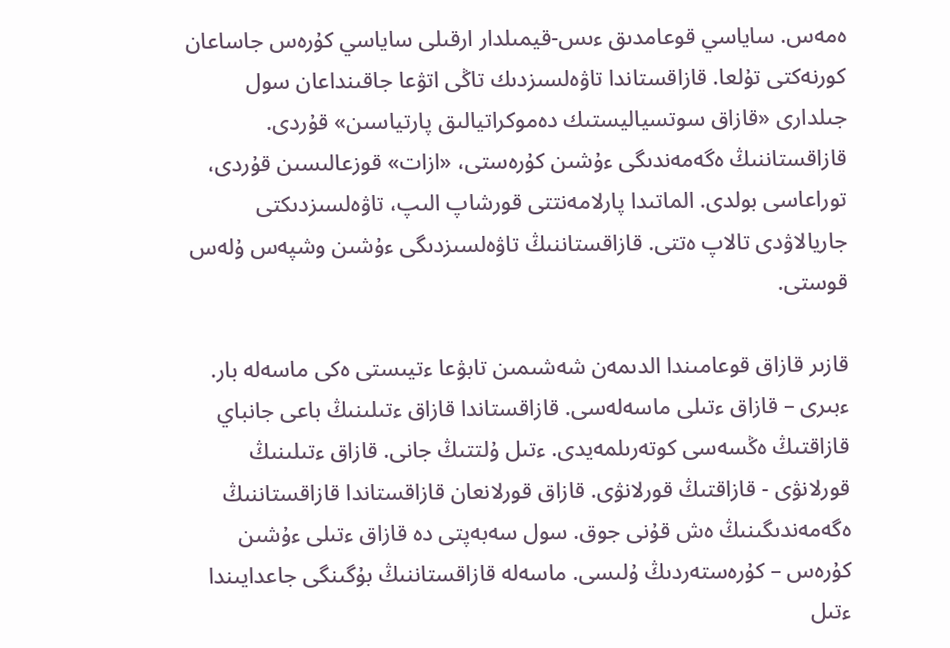ەمەس. ساياسي قوعامدىق ءىس-قيمىلدار ارقىلى ساياسي كۇرەس جاساعان كورنەكتى تۇلعا. قازاقستاندا تاۋەلسىزدىك تاڭى اتۋعا جاقىنداعان سول جىلدارى «قازاق سوتسياليستىك دەموكراتيالىق پارتياسىن» قۇردى. قازاقستاننىڭ ەگەمەندىگى ءۇشىن كۇرەستى، «ازات» قوزعالىسىن قۇردى، توراعاسى بولدى. الماتىدا پارلامەنتتى قورشاپ الىپ، تاۋەلسىزدىكتى جاريالاۋدى تالاپ ەتتى. قازاقستاننىڭ تاۋەلسىزدىگى ءۇشىن وشپەس ۇلەس قوستى.

قازىر قازاق قوعامىندا الدىمەن شەشىمىن تابۋعا ءتيىستى ەكى ماسەلە بار. ءبىرى – قازاق ءتىلى ماسەلەسى. قازاقستاندا قازاق ءتىلىنىڭ باعى جانباي قازاقتىڭ ەڭسەسى كوتەرىلمەيدى. ءتىل ۇلتتىڭ جانى. قازاق ءتىلىنىڭ قورلانۋى - قازاقتىڭ قورلانۋى. قازاق قورلانعان قازاقستاندا قازاقستاننىڭ ەگەمەندىگىنىڭ ەش قۇنى جوق. سول سەبەپتى دە قازاق ءتىلى ءۇشىن كۇرەس – كۇرەستەردىڭ ۇلىسى. ماسەلە قازاقستاننىڭ بۇگىنگى جاعدايىندا ءتىل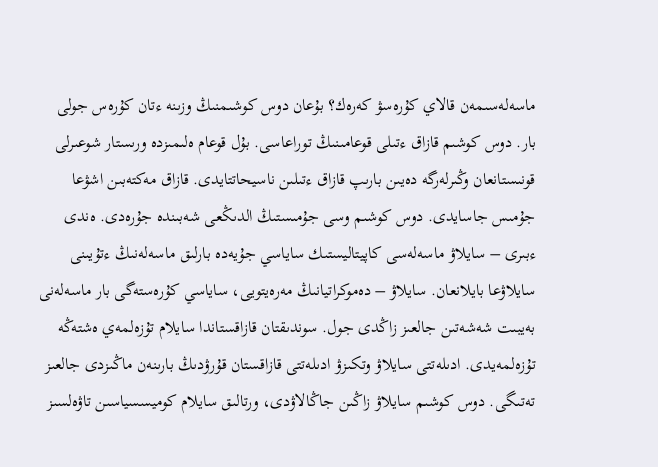ماسەلەسىمەن قالاي كۇرەسۋ كەرەك؟ بۇعان دوس كوشىمنىڭ وزىنە ءتان كۇرەس جولى بار. دوس كوشىم قازاق ءتىلى قوعامىنىڭ توراعاسى. بۇل قوعام ەلىمىزدە ورىستار شوعىرلى قونىستانعان وڭىرلەرگە دەيىن بارىپ قازاق ءتىلىن ناسيحاتتايدى. قازاق مەكتەبىن اشۋعا جۇمىس جاسايدى. دوس كوشىم وسى جۇمىستىڭ الدىڭعى شەبىندە جۇرەدى. ەندى ءبىرى – سايلاۋ ماسەلەسى كاپيتاليستىك ساياسي جۇيەدە بارلىق ماسەلەنىڭ ءتۇيىنى سايلاۋعا بايلانعان. سايلاۋ – دەموكراتيانىڭ مەرەيتويى، ساياسي كۇرەستەگى بار ماسەلەنى بەيبىت شەشەتىن جالعىز زاڭدى جول. سوندىقتان قازاقستاندا سايلام تۇزەلمەي ەشتەڭە تۇزەلمەيدى. ادىلەتتى سايلاۋ وتكىزۋ ادىلەتتى قازاقستان قۇرۋدىڭ بارىنەن ماڭىزدى جالعىز تەتىگى. دوس كوشىم سايلاۋ زاڭىن جاڭالاۋدى، ورتالىق سايلام كوميسسياسىن تاۋەلسىز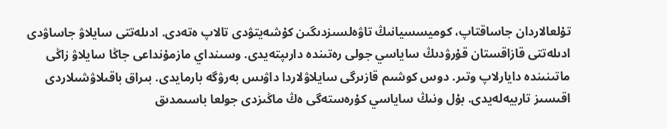تۇلعالاردان جاساقتاپ، كوميسسيانىڭ تاۋەلسىزدىگىن كۇشەيتۋدى تالاپ ەتەدى. ادىلەتتى سايلاۋ جاساۋدى ادىلەتتى قازاقستان قۇرۋدىڭ ساياسي جولى رەتىندە دارىپتەيدى. وسىنداي مازمۇنداعى جاڭا سايلاۋ زاڭى ماتىنىندە دايارلاپ وتىر. دوس كوشىم قازىرگى سايلاۋلاردا داۋىس بەرۋگە بارمايدى. بىراق باقىلاۋشىلاردى اقىسىز تاربيەلەيدى. بۇل ونىڭ ساياسي كۇرەستەگى ەڭ ماڭىزدى جولعا باسىمدىق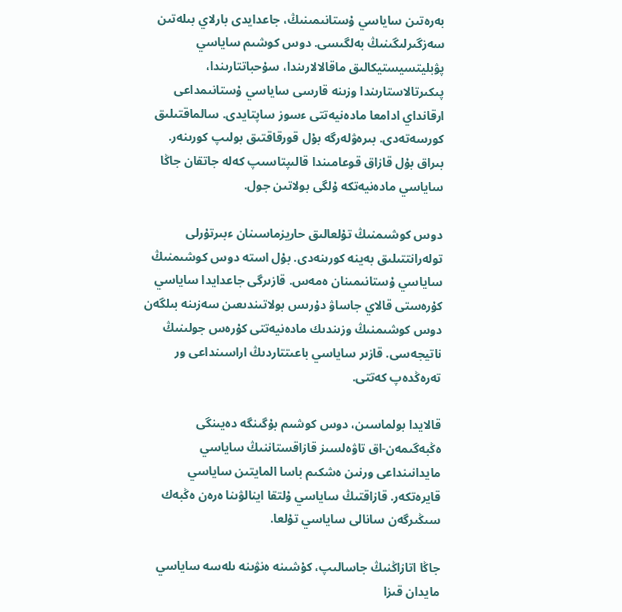بەرەتىن ساياسي ۇستانىمىنىڭ، جاعدايدى بارلاي بىلەتىن سەزگىرلىگىنىڭ بەلگىسى. دوس كوشىم ساياسي پۋبليتسيستيكالىق ماقالالارىندا، سۇحباتتارىندا، پىكىرتالاستارىندا وزىنە قارسى ساياسي ۇستانىمداعى ارقانداي ادامعا مادەنيەتتى ءسوز ساپتايدى. سالماقتىلىق كورسەتەدى. بىرەۋلەرگە بۇل قورقاقتىق بولىپ كورىنەر. بىراق بۇل قازاق قوعامىندا قالىپتاسىپ كەلە جاتقان جاڭا ساياسي مادەنيەتكە ۇلگى بولاتىن جول.

دوس كوشىمنىڭ تۇلعالىق حاريزماسىنان ءبىرتۇرلى تولەرانتتىلىق بەينە كورىنەدى. بۇل استە دوس كوشىمنىڭ ساياسي ۇستانىمىنان ەمەس. قازىرگى جاعدايدا ساياسي كۇرەستى قالاي جاساۋ دۇرىس بولاتىندىعىن سەزىنە بىلگەن دوس كوشىمنىڭ وزىندىك مادەنيەتتى كۇرەس جولىنىڭ ناتيجەسى. قازىر ساياسي باعىتتاردىڭ اراسىنداعى ور تەرەڭدەپ كەتتى.

قالايدا بولماسىن، دوس كوشىم بۇگىنگە دەيىنگى ەڭبەگىمەن-اق تاۋەلسىز قازاقستاننىڭ ساياسي مايدانىنداعى ورنىن ەشكىم باسا المايتىن ساياسي قايرەتكەر. قازاقتىڭ ساياسي ۇلتقا اينالۋىنا ەرەن ەڭبەك سىڭىرگەن سانالى ساياسي تۇلعا.

جاڭا اتازاڭنىڭ جاسالىپ، كۇشىنە ەنۋىنە ىلەسە ساياسي مايدان قىزا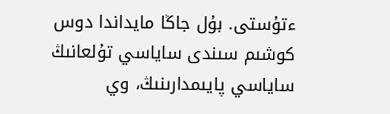ءتۇستى. بۇل جاڭا مايداندا دوس كوشىم سىندى ساياسي تۇلعانىڭ ساياسي پايىمدارىنىڭ، وي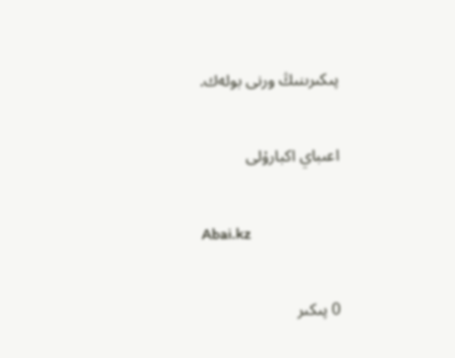پىكىرىنىڭ ورنى بولەك.

اعىباي اكبارۇلى

Abai.kz

0 پىكىر